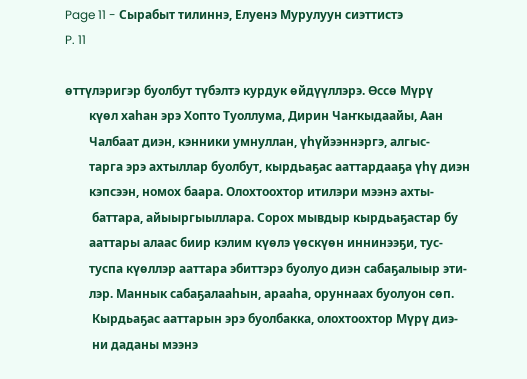Page 11 - Сырабыт тилиннэ, Елуенэ Мурулуун сиэттистэ
P. 11

өттүлэригэр буолбут түбэлтэ курдук өйдүүллэрэ. Өссө Мүрү
        күөл хаһан эрэ Хопто Туоллума, Дирин Чаҥкыдаайы, Аан
        Чалбаат диэн, кэнники умнуллан, үһүйээннэргэ, алгыс-
        тарга эрэ ахтыллар буолбут, кырдьаҕас ааттардааҕа үһү диэн
        кэпсээн, номох баара. Олохтоохтор итилэри мээнэ ахты-
         баттара, айыыргыыллара. Сорох мывдыр кырдьаҕастар бу
        ааттары алаас биир кэлим күөлэ үөскүөн иннинээҕи, тус-
        туспа күөллэр ааттара эбиттэрэ буолуо диэн сабаҕалыыр эти-
        лэр. Маннык сабаҕалааһын, арааһа, оруннаах буолуон сөп.
         Кырдьаҕас ааттарын эрэ буолбакка, олохтоохтор Мүрү диэ-
         ни даданы мээнэ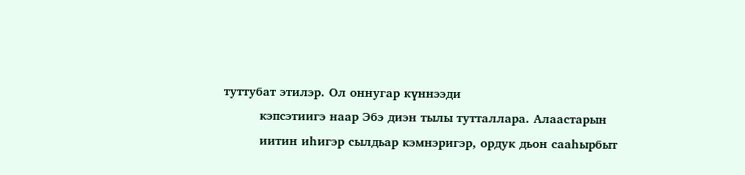туттубат этилэр. Ол оннугар күннээди
         кэпсэтиигэ наар Эбэ диэн тылы тутталлара. Алаастарын
         иитин иһигэр сылдьар кэмнэригэр, ордук дьон сааһырбыт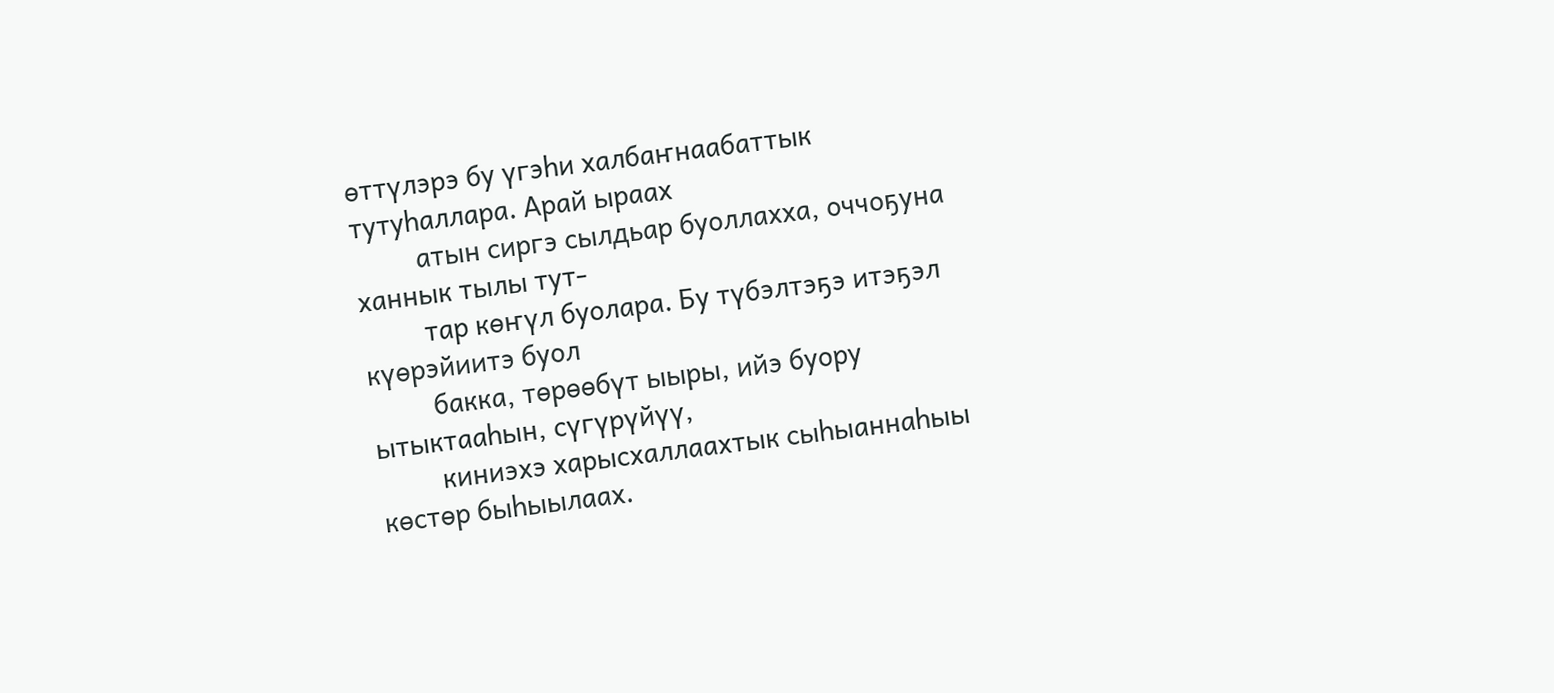өттүлэрэ бу үгэһи халбаҥнаабаттык тутуһаллара. Арай ыраах
         атын сиргэ сылдьар буоллахха, оччоҕуна ханнык тылы тут-
         тар көҥүл буолара. Бу түбэлтэҕэ итэҕэл күөрэйиитэ буол
         бакка, төрөөбүт ыыры, ийэ буору ытыктааһын, сүгүрүйүү,
         киниэхэ харысхаллаахтык сыһыаннаһыы көстөр быһыылаах.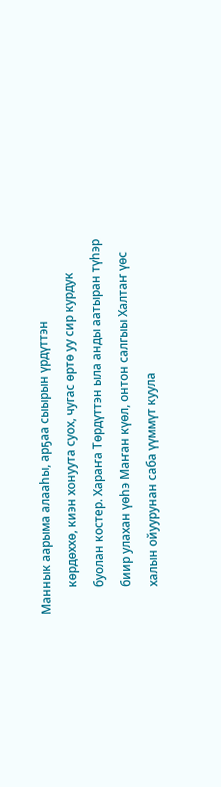Маннык аарыма алааһы, арҕаа сыырын үрдүттэн
         көрдөххө, киэн хонуута суох, чугас өртө уу сир курдук
         буолан костер. Хараҥа Төрдүттэн ыла анды аатыран түһэр
         биир улахан үөһэ Маҥан күөл, онтон салгыы Халтаҥ үөс
         халын ойуурунан саба үүммүт куула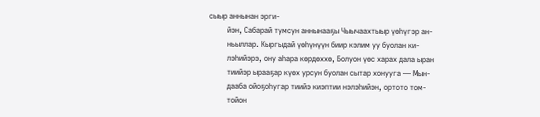сыыр аннынан эрги-
         йэн, Сабарай тумсун аннынааҕы Чыычаахтыыр үөһүгэр ан-
         ньыллар. Кыргыдай үөһүнүүн биир кэлим уу буолан ки-
         лэһийэрэ, ону аһара көрдөххө, Болуон үөс харах дала ыран
         тиийэр ырааҕар күөх урсун буолан сытар хонууга — Мын-
         дааба ойоҕоһугар тиийэ киэптии нэлэһийэн, ортото том-
         тойон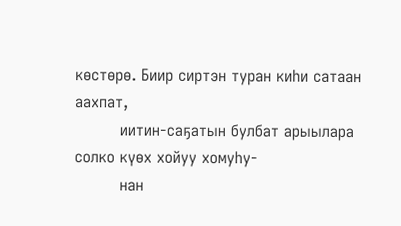көстөрө. Биир сиртэн туран киһи сатаан аахпат,
         иитин-саҕатын булбат арыылара солко күөх хойуу хомуһу-
         нан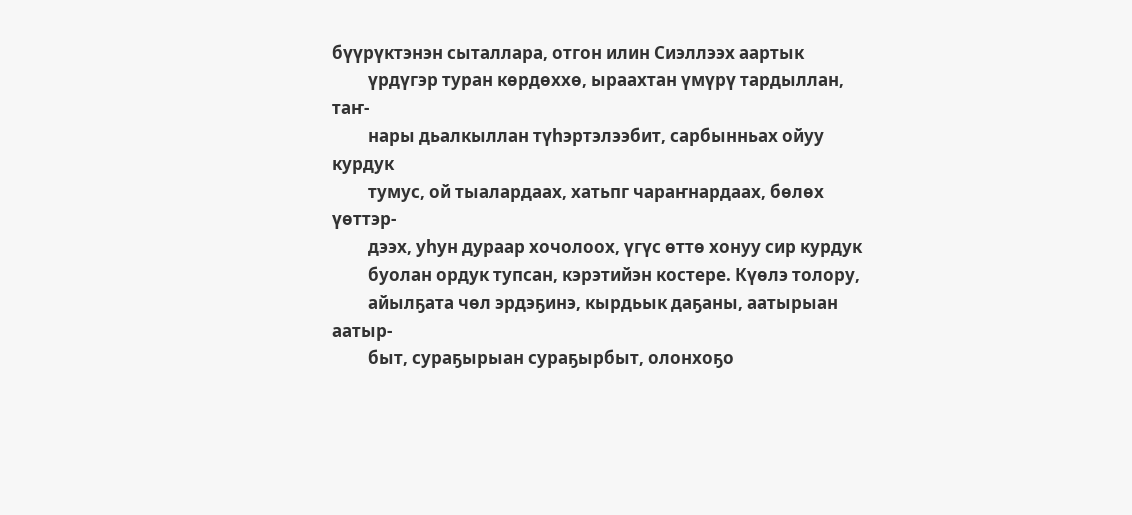бүүрүктэнэн сыталлара, отгон илин Сиэллээх аартык
         үрдүгэр туран көрдөххө, ыраахтан үмүрү тардыллан, таҥ-
         нары дьалкыллан түһэртэлээбит, сарбынньах ойуу курдук
         тумус, ой тыалардаах, хатьпг чараҥнардаах, бөлөх үөттэр-
         дээх, уһун дураар хочолоох, үгүс өттө хонуу сир курдук
         буолан ордук тупсан, кэрэтийэн костере. Күөлэ толору,
         айылҕата чөл эрдэҕинэ, кырдьык даҕаны, аатырыан аатыр-
         быт, сураҕырыан сураҕырбыт, олонхоҕо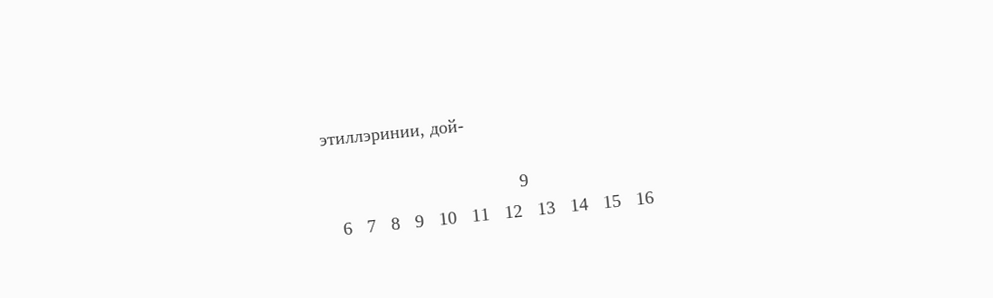этиллэринии, дой-

                                       9
   6   7   8   9   10   11   12   13   14   15   16